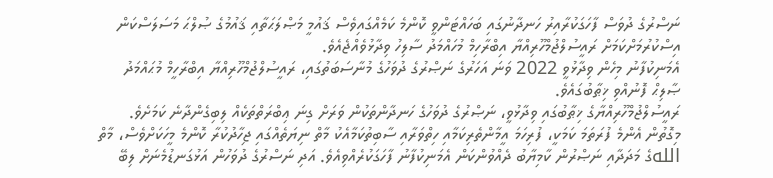ނަސްރުގެ ދުވަސް ފާހަގަކުރާއިރު ހަނދާނުގައި ބަހައްޓަންވީ ކޮންމެ ކަމެއްގައިވެސް ޤައުމީ މަޞްލަޙަތާއި ޤައުމުގެ ޞުލްޙަ މަސަލަސްކަން އިސްކުރުމަށްކަމަށް ރައީސުލްޖުމްހޫރިއްޔާ އިބްރާހިމް މުހައްމަދު ސާލިހު ވިދާޅުވެއްޖެއެވެ.
އެމަނިކުފާނު މިހެން ވިދާޅުވީ 2022 ވަނަ އަހަރުގެ ނަޞްރުގެ ދުވަހުގެ މުނާސަބަތުގައި، ރައީސުލްޖުމްހޫރިއްޔާ އިބްރާހީމް މުޙައްމަދު ޞާލިޙް ފޮނުއްވި ޚިޠާބުގައެވެ.
ރައީސުލްޖުމްހޫރިއްޔާގެ ޚިޠާބުގައި ވިދާޅުވީ، ނަޞްރުގެ ދުވަހުގެ ހަނދާންތަކުން ވަރަށް ގިނަ ޢިބްރަތްތަކެއް ލިބިގެންދާނެ ކަމަށެވެ. މިގޮތުން އެންމެ ފުރަތަމަ ކަމަކީ، ފުރިހަމަ އީމާންތެރިކަމާއި ހިތްވަރާއި ސާބިތުކަމާއެކު މާތް ނިޔަތެއްގައި ޖިހާދުކުރާ ކޮންމެ މީހަކަށްވެސް، މާތް اللهގެ މަދަދާއި ނަޞްރުން ކާމިޔާބު ދެއްވުންކަން އެމަނިކުފާނު ފާހަގަކުރެއްވިއެވެ. އަދި ނަސްރުގެ ދުވަހުން އަޅުގަނޑުމެނަށް ލިބޭ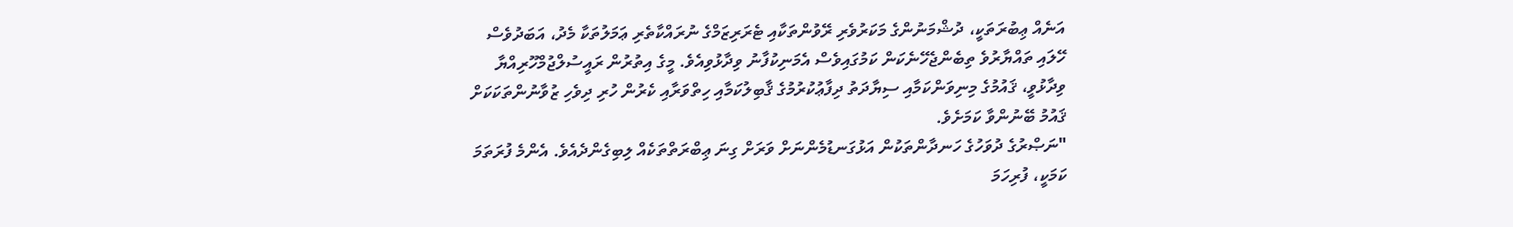އަނެއް ޢިބުރަތަކީ، ދުޝްމަނުންގެ މަކަރުވެރި ރޭވުންތަކާއި ޓެރަރިޒަމްގެ ނުރައްކާތެރި ޢަމަލުތަކާ މެދު، އަބަދުވެސް ހޭލައި ތައްޔާރުވެ ތިބެންޖެހޭނެކަން ކަމުގައިވެސް އެމަނިކުފާނު ވިދާޅުވިއެވެ. މީގެ އިތުރުން ރައީސުލްޖުމްހޫރިއްޔާ ވިދާޅުވީ، ޤައުމުގެ މިނިވަންކަމާއި ސިޔާދަތު ދިފާޢުކުރުމުގެ ޤާބިލުކަމާއި ހިތްވަރާއި ކެރުން ހުރި ދިވެހި ޒުވާނުންތަކަކަށް ޤައުމު ބޭނުންވާ ކަމަށެވެ.
"ނަޞްރުގެ ދުވަހުގެ ހަނދާންތަކުން އަޅުގަނޑުމެންނަށް ވަރަށް ގިނަ ޢިބްރަތްތަކެއް ލިބިގެންދެއެވެ. އެންމެ ފުރަތަމަ ކަމަކީ، ފުރިހަމަ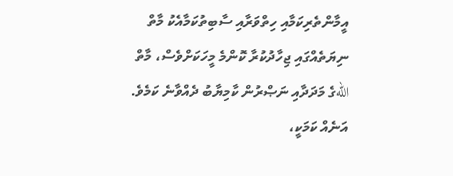އީމާންތެރިކަމާއި ހިތްވަރާއި ސާބިތުކަމާއެކު މާތް ނިޔަތެއްގައި ޖިހާދުކުރާ ކޮންމެ މީހަކަށްވެސް، މާތް اللهގެ މަދަދާއި ނަޞްރުން ކާމިޔާބު ދެއްވާނެ ކަމެވެ. އަނެއް ކަމަކީ،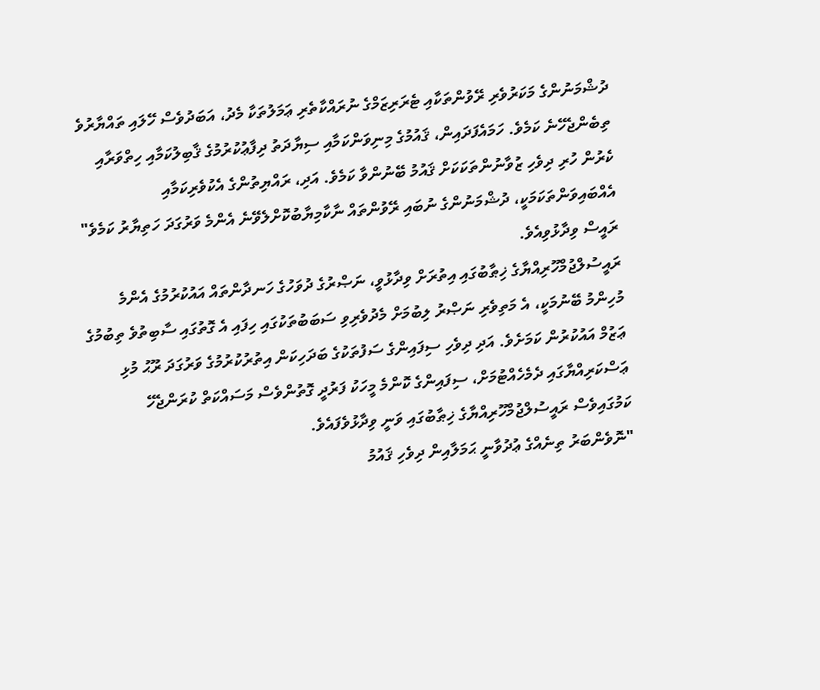ދުޝްމަނުންގެ މަކަރުވެރި ރޭވުންތަކާއި ޓެރަރިޒަމްގެ ނުރައްކާތެރި ޢަމަލުތަކާ މެދު، އަބަދުވެސް ހޭލައި ތައްޔާރުވެ ތިބެންޖެހޭނެ ކަމެވެ. ހަމައެފަދައިން، ޤައުމުގެ މިނިވަންކަމާއި ސިޔާދަތު ދިފާޢުކުރުމުގެ ޤާބިލުކަމާއި ހިތްވަރާއި ކެރުން ހުރި ދިވެހި ޒުވާނުންތަކަކަށް ޤައުމު ބޭނުންވާ ކަމެވެ. އަދި، ރައްޔިތުންގެ އެކުވެރިކަމާއި އެއްބައިވަންތަކަމަކީ، ދުޝްމަނުންގެ ނުބައި ރޭވުންތައް ނާކާމިޔާބުކޮށްލެވޭނެ އެންމެ ވަރުގަދަ ހަތިޔާރު ކަމެވެ" ރައީސް ވިދާޅުވިއެވެ.
ރައީސުލްޖުމްހޫރިއްޔާގެ ޚިޠާބުގައި އިތުރަށް ވިދާޅުވީ، ނަޞްރުގެ ދުވަހުގެ ހަނދާންތައް އައުކުރުމުގެ އެންމެ މުހިންމު ބޭނުމަކީ، އެ މަތިވެރި ނަޞްރު ލިބުމަށް މެދުވެރިވި ސަބަބުތަކުގައި ހިފައި އެ ގޮތުގައި ސާބިތުވެ ތިބުމުގެ ޢަޒުމް އައުކުރުން ކަމަށެވެ. އަދި ދިވެހި ސިފައިންގެ ސަފުތަކުގެ ބަދަހިކަން އިތުރުކުރުމުގެ ވަރުގަދަ ރޫޙު މުޅި ޢަސްކަރިއްޔާގައި ދެމެހެއްޓުމަށް، ސިފައިންގެ ކޮންމެ މީހަކު ފަރުދީ ގޮތުންވެސް މަސައްކަތް ކުރަންޖެހޭ ކަމުގައިވެސް ރައީސުލްޖުމްހޫރިއްޔާގެ ޚިޠާބުގައި ވަނީ ވިދާޅުވެފައެވެ.
"ނޮވެންބަރު ތިނެއްގެ ޢުދުވާނީ ޙަމަލާއިން ދިވެހި ޤައުމު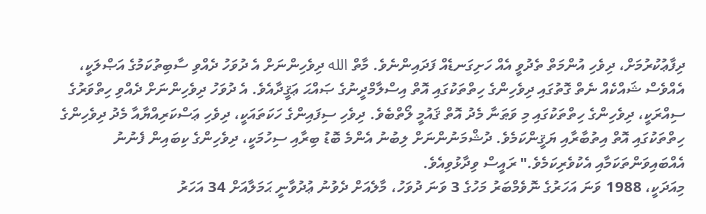ދިފާޢުކުރުމަށް، ދިވެހި އުންމަތް ތެދުވީ އެއް ހަށިގަނޑެއް ފަދައިންނެވެ. މާތް الله ދިވެހިންނަށް އެ ދުވަހު ދެއްވި ސާބިތުކަމުގެ އަޞްލަކީ، އެއްވެސް ޝައްކެއް ނެތް ގޮތުގައި ދިވެހިންގެ ހިތްތަކުގައި އޮތް އިސްލާމްދީނުގެ ޞައްޙަ ޢަޤީދާއެވެ. އެ ދުވަހު ދިވެހިންނަށް ދެއްވި ހިތްވަރުގެ ސިއްރަކީ، ދިވެހިންގެ ހިތްތަކުގައި މި ވަޠަނާ މެދު އޮތް ޤައުމީ ލޯތްބެވެ. ދިވެހި ސިފައިންގެ ހަކަތައަކީ، ދިވެހި ޢަސްކަރިއްޔާއާ މެދު ދިވެހިންގެ ހިތްތަކުގައި އޮތް އިތުބާރާއި ޔަޤީންކަމެވެ. ދުޝްމަނުންނަށް ލިބުނު އެންމެ ބޮޑު ބިރާއި ސިހުމަކީ، ދިވެހިންގެ ކިބައިން ފެނުނު އެއްބައިވަންތަކަމާއި އެކުވެރިކަމެވެ." ރައީސް ވިދާޅުވިއެވެ.
މިއަދަކީ، 1988 ވަނަ އަހަރުގެ ނޮވެމްބަރު މަހުގެ 3 ވަނަ ދުވަހު، މާލެއަށް ދެވުނު ޢުދުވާނީ ޙަމަލާއަށް 34 އަހަރު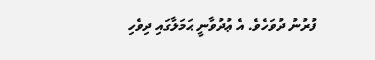ފުރުނު ދުވަހެވެ. އެ ޢުދުވާނީ ޙަމަލާގައި ދިވެހި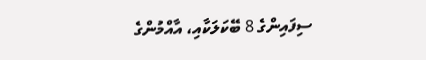ސިފައިންގެ 8 ބޭކަލަކާއި، އާއްމުންގެ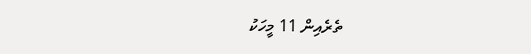ތެރެއިން 11 މީހަކު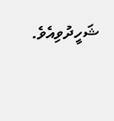ޝަހީދުވިއެވެ.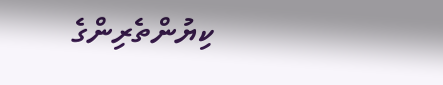ކިޔުންތެރިންގެ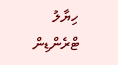ހިޔާލު
ޓްރެންޑިން